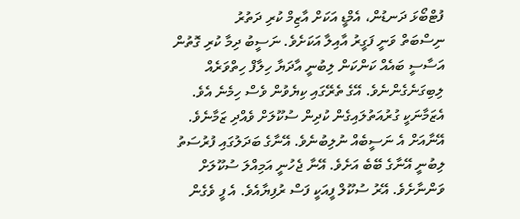ފުޓްބޯޅަ ދަނޑުން، އެމްޑީ އަކަށް އާޒިމް ކުރި ދަތުރު
ނިސްބަތް ވަނީ ފަގީރު އާއިލާ އަކަށެވެ. ނަސީބު ދިމާ ކުރި ގޮތުން އަސާސީ ބައެއް ކަންކަން ލިބުނީ އާދަޔާ ހިލާފް ހިތްވަރެއް ލިބިގަނެގެންނެވެ. އޭގެ ތެރޭގައި ކިޔެވުން ވެސް ހިމެނެ އެވެ. އެޒަމާނަކީ ގުރުއަތުލައިގެން ކުދިން ސުކޫލަށް ވެއްދި ޒަމާނެވެ. އޭނާއަށް އެ ނަސީބެއް ނުލިބުނެވެ. އޭނާގެ ބަދަލުގައި ފުރުސަތު ލިބުނީ އޭނާގެ ބޭބެ އަށެވެ. އޭނާ ޖެހުނީ އަމިއްލަ ސުކޫލަށް ވަންނާށެވެ. އޭރު ސުކޫލް ފީއަކީ ފަސް ރުފިޔާއެވެ. އެ ފީ ވެގެން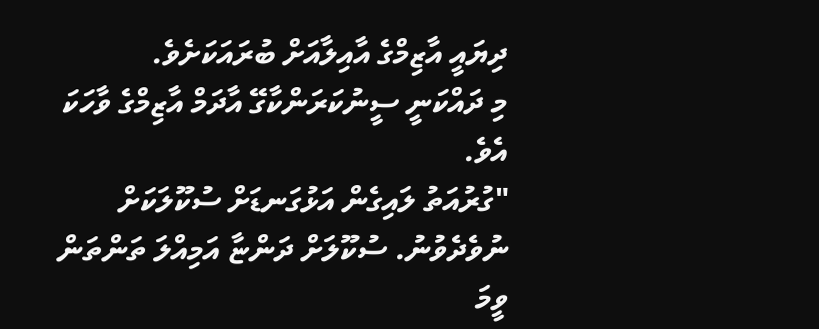ދިޔައީ އާޒިމްގެ އާއިލާއަށް ބުރައަކަށެވެ.
މި ދައްކަނީ ސީނުކަރަންކާގޭ އާދަމް އާޒިމްގެ ވާހަކަ އެވެ.
"ގުރުއަތު ލައިގެން އަޅުގަނޑަށް ސުކޫލަކަށް ނުވެދެވުނު. ސުކޫލަށް ދަންޏާ އަމިއްލަ ތަންތަން ވީމަ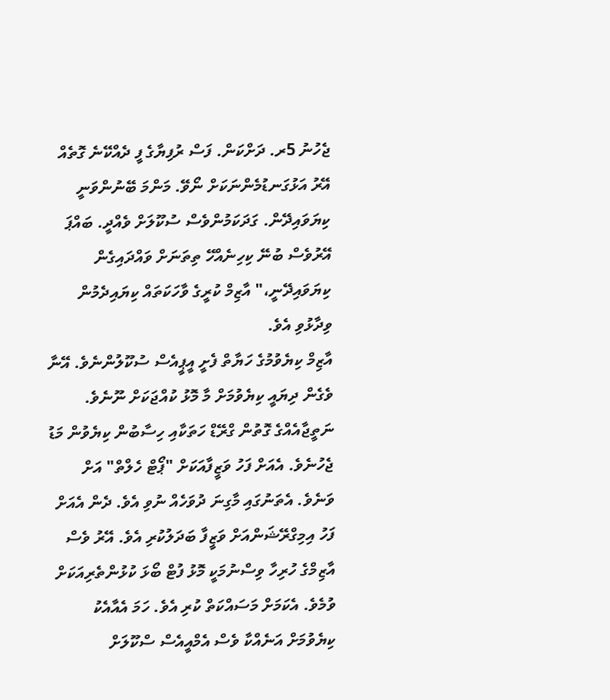ޖެހުނު 5ރ. ދަށްކަން. ފަސް ރުފިޔާގެ ފީ ދެއްކޭނެ ގޮތެއް އޭރު އަޅުގަނޑުމެންނަކަށް ނޯވޭ. މަންމަ ބޭނުންވަނީ ކިޔަވައިދޭން. ގަދަކަމުންވެސް ސުކޫލަށް ވެއްދީ. ބައްޕަ އޭރުވެސް ބުނޭ ކިހިނެއްހޭ ތިތަނަށް ވައްދައިގެން ކިޔަވައިދޭނީ،" އާޒިމް ކުރީގެ ވާހަކަތައް ކިޔައިދެމުން ވިދާޅުވި އެވެ.
އާޒިމް ކިޔެވުމުގެ ހަޔާތް ފެށީ އީޕީއެސް ސުކޫލުންނެވެ. އޭނާ ވެގެން ދިޔައީ ކިޔެވުމަށް މާ މޮޅު ކުއްޖަކަށް ނޫނެވެ. ނަތީޖާއެއްގެ ގޮތުން ގްރޭޑް ހަތަކާއި ހިސާބުން ކިޔެވުން މަޑު ޖެހުނެވެ. އެއަށް ފަހު ވަޒީފާއަކަށް "ޕޯޓް ހެލްތް" އަށް ވަނެވެ. އެތަނުގައި މާގިނަ ދުވަހެއް ނުވި އެވެ. ދެން އެއަށް ފަހު އިމިގްރޭޝަންއަށް ވަޒީފާ ބަދަލުކުރި އެވެ. އޭރު ވެސް އާޒިމްގެ ހުރިހާ ވިސްނުމަކީ މޮޅު ފުޓް ބޯޅަ ކުޅުންތެރިއަކަށް ވުމެވެ. އެކަމަށް މަސައްކަތް ކުރި އެވެ. ހަމަ އެއާއެކު ކިޔެވުމަށް އަނެއްކާ ވެސް އެމްއީއެސް ސްކޫލަށް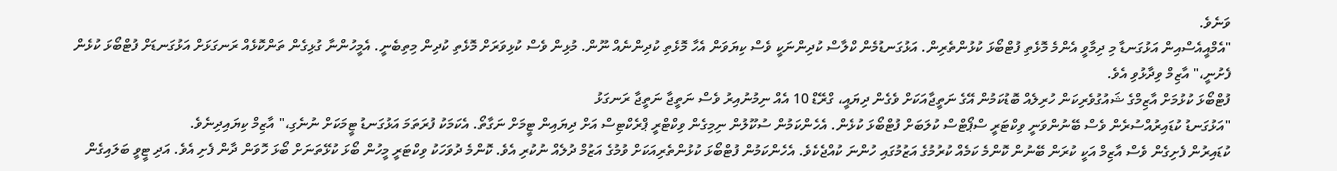ވަނެވެ.
"އެމްއީއެސްއިން އަޅުގަނޑާ މި ދިމާވީ އެންމެ މޮޅެތި ފުޓްބޯޅަ ކުޅުންތެރިން. އަޅުގަނޑުމެން ކްލާސް ކުދިންނަކީ ވެސް ކިޔަވަން އެހާ މޮޅެތި ކުދިންނެއް ނޫން. މުޅިން ވެސް ކުޅިވަރަށް މޮޅެތި ކުދިން މިތިބެނީ. އެމީހުންނާ ގުޅިގެން ތަންކޮޅެއް ރަނގަޅަށް އަޅުގަނޑަށް ފުޓްބޯޅަ ކުޅެން ފެށުނީ،" އާޒިމް ވިދާޅުވި އެވެ.
ފުޓްބޯޅަ ކުޅުމަށް އާޒިމްގެ ޝައުގުވެރިކަން ހުރިލެއް ބޮޑުކަމުން އޭގެ ނަތީޖާއަކަށް ވެގެން ދިޔައީ، ގްރޭޑް 10 އެއް ނިމުނުއިރު ވެސް ނަތީޖާ ނަތީޖާ ރަނގަޅު
"އަޅުގަނޑު ކުޑައިރުއްސުރެން ވެސް ބޭނުންވަނީ ވިކްޓަރީ ސްޕޯޓްސް ކުލަބަށް ފުޓްބޯޅަ ކުޅެން. އެހެންކަމުން ސުކޫލުން ނިމިގެން ވިކްޓްރީ ޕްރެކްޓިސް އަށް ދިޔައިން ޓީމަށް ނަގާތޯ. އެކަމަކު ފުރަތަމަ އަޅުގަނޑު ޓީމަކަށް ނުނެގި،" އާޒިމް ކިޔައިދިނެވެ.
ކުޑައިރުން ފެށިގެން ވެސް އާޒިމް އަކީ ކުރަން ބޭނުން ކޮންމެ ކަމެއް ކުރުމުގެ އަޒުމުގައި ހުންނަ ކުއްޖެކެވެ. އެހެންކަމުން ފުޓްބޯޅަ ކުޅުންތެރިއަކަށް ވުމުގެ އަޒުމް ދުލެއް ނުކުރި އެވެ. ކޮންމެ ދުވަހަކު ވިކްޓަރީ މީހުން ބޯޅަ ކުޅޭތަނަށް ބޯޅަ ހޮވަން ދާން ފެށި އެވެ. އަދި ޓީވީ ބަލައިގެން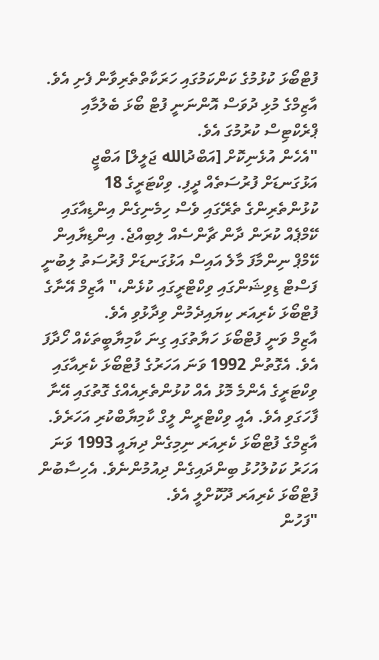ފުޓްބޯޅަ ކުޅުމުގެ ކަންކަމުގައި ހަރަކާތްތެރިވާން ފެށި އެވެ. އާޒިމްގެ މުޅި ދުވަސް އޮންނަނީ ފުޓް ބޯޅަ ބެލުމާއި ޕްރެކްޓިސް ކުރުމުގަ އެވެ.
"އެހެން އުޅެނިކޮށް [އަބްދުالله ޖަލީލް] އަބްޖީ އަޅުގަނޑަށް ފުރުސަތެއް ދީފި. ވިކްޓަރީގެ 18 ކުޅުންތެރިންގެ ތެރޭގައި ވެސް ހިމެނިގެން އިންޑިއާގައި ކޭމްޕެއް ކުރަން ދާން ޗާންސެއް ލިބިއްޖެ. އިންޑިޔާއިން ކޭމްޕް ނިންމާފަ މާލެ އައިސް އަޅުގަނޑަށް ފުރުސަތު ލިބުނީ ފަސްޓް ޑިވިޝަންގައި ވިކްޓްރީގައި ކުޅެން،" އާޒިމް އޭނާގެ ފުޓްބޯޅަ ކެރިއަރ ކިޔައިދެމުން ވިދާޅުވި އެވެ.
އާޒިމް ވަނީ ފުޓްބޯޅަ ހަޔާތުގައި ގިނަ ކާމިޔާބީތަކެއް ހޯދާފަ އެވެ. އެގޮތުން 1992 ވަނަ އަހަރުގެ ފުޓްބޯޅަ ކެރިއާގައި ވިކްޓަރީގެ އެންމެ މޮޅު އެއް ކުޅުންތެރިއެއްގެ ގޮތުގައި އޭނާ ފާހަގަވި އެވެ. އެއީ ވިކްޓްރީން ލީގް ކާމިޔާބްކުރި އަހަރެވެ. އާޒިމްގެ ފުޓްބޯޅަ ކެރިއަރ ނިމިގެން ދިޔައީ 1993 ވަނަ އަހަރު ކަކުލުހުޅު ބިންދައިގެން ދިއުމުންނެވެ. އެހިސާބުން ފުޓްބޯޅަ ކެރިއަރ ދޫކޮށްލީ އެވެ.
"ފަހުން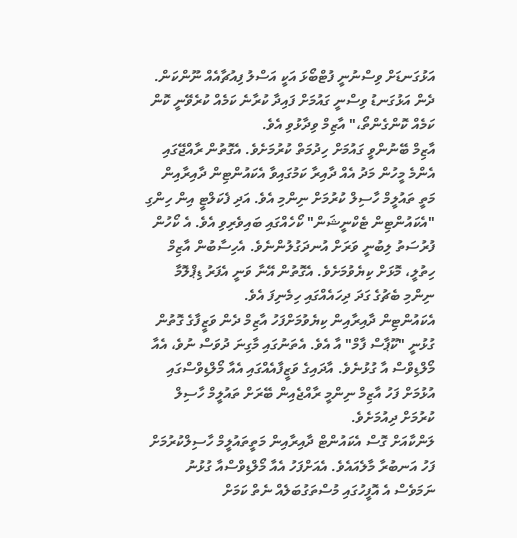އަޅުގަނޑަށް ވިސްނުނީ ފުޓްބޯޅަ އަކީ އަސްލު ފިއުޗާއެއް ނޫންކަން. ދެން އަޅުގަނޑު ވިސްނީ ގައުމަށް ފައިދާ ކުރާނެ ކަމެއް ކުރެވޭނީ ކޮން ކަމެއް ކޮންގެންތޯ،" އާޒިމް ވިދާޅުވި އެވެ.
އާޒިމް ބޭނުންވީ ގައުމަށް ހިދުމަތް ކުރުމަށެވެ. އެގޮތުން ރާއްޖޭގައި އެންމެ މީހުން މަދު އެއް ދާއިރާ ކަމުގައިވާ އެކައުންޓިން ދާއިރާއިން މަތީ ތައުލީމް ހާސިލް ކުރުމަށް ނިންމި އެވެ. އަދި ފެކަލްޓީ އިން ހިންގި "އެކައުންޓިން ޓެކްނީޝަން" ކޯހެއްގައި ބައިވެރިވި އެވެ. އެ ކޯހުން ފުރުސަތު ލިބުނީ ވަރަށް އުނދަގުލުންނެވެ. އެހިސާބުން އާޒިމް ހިތުލީ، މޮޅަށް ކިޔެވުމަށެވެ. އެގޮތުން އޭނާ ވަނީ އެފަރު ޑިޕްލޮމާ ނިންމި ބެޗުގެ ގަދަ ދިހައެއްގައި ހިމެނިފަ އެވެ.
އެކައުންޓިން ދާއިރާއިން ކިޔެވުމަށްފަހު އާޒިމް ދެން ވަޒީފާގެ ގޮތުން ގުޅުނީ "ކޫޕާސް ފާމް" އާ އެވެ. އެތަނުގައި މާގިނަ ދުވަސް ނުވެ، އެއާ މޯލްޑިވްސް އާ ގުޅުނެވެ. އާދައިގެ ވަޒީފާއެއްގައި އެއާ މޯލްޑިވްސްގައި އުޅުމަށް ފަހު އާޒިމް ނިންމީ ރާއްޖެއިން ބޭރަށް ތައުލީމް ހާސިލް ކުރުމަށް ދިއުމަށެވެ.
ލަންކާއަށް ގޮސް އެކައުންޓް ދާއިރާއިން މަތީތައުލީމް ހާސިލްކުރުމަށް ފަހު އަނބުރާ މާލެއައެވެ. އެއަށްފަހު އެއާ މޯލްޑިވްސްއާ ގުޅުނު ނަމަވެސް އެ އޮފީހުގައި މުސްތަގުބަލެއް ނެތް ކަމަށް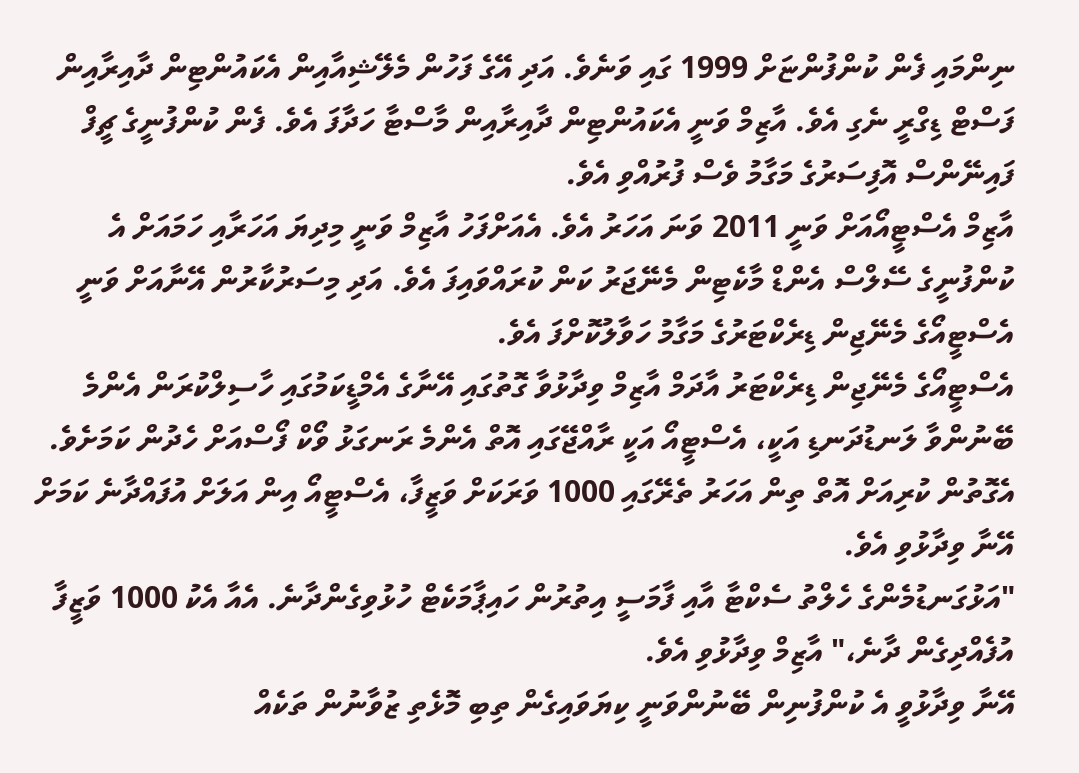ނިންމައި ފެން ކުންފުންޏަށް 1999 ގައި ވަނެވެ. އަދި އޭގެ ފަހުން މެލޭޝިއާއިން އެކައުންޓިން ދާއިރާއިން ފަސްޓް ޑިގްރީ ނެގި އެވެ. އާޒިމް ވަނީ އެކައުންޓިން ދާއިރާއިން މާސްޓާ ހަދާފަ އެވެ. ފެން ކުންފުނީގެ ޗީފް ފައިނޭންސް އޮފިސަރުގެ މަގާމު ވެސް ފުރުއްވި އެވެ.
އާޒިމް އެސްޓީއޯއަށް ވަނީ 2011 ވަނަ އަހަރު އެވެ. އެއަށްފަހު އާޒިމް ވަނީ މިދިޔަ އަހަރާއި ހަމައަށް އެ ކުންފުނީގެ ސޭލްސް އެންޑް މާކެޓިން މެނޭޖަރު ކަން ކުރައްވައިފަ އެވެ. އަދި މިސަރުކާރުން އޭނާއަށް ވަނީ އެސްޓީއޯގެ މެނޭޖިން ޑިރެކްޓަރުގެ މަގާމު ހަވާލުކޮށްފަ އެވެ.
އެސްޓީއޯގެ މެނޭޖިން ޑިރެކްޓަރު އާދަމް އާޒިމް ވިދާޅުވާ ގޮތުގައި އޭނާގެ އެމްޑީކަމުގައި ހާސިލްކުރަން އެންމެ ބޭނުންވާ ލަނޑުދަނޑި އަކީ، އެސްޓީއޯ އަކީ ރާއްޖޭގައި އޮތް އެންމެ ރަނގަޅު ވޯކް ފޯސްއަށް ހެދުން ކަމަށެވެ. އެގޮތުން ކުރިއަށް އޮތް ތިން އަހަރު ތެރޭގައި 1000 ވަރަކަށް ވަޒީފާ، އެސްޓީއޯ އިން އަލަށް އުފައްދާނެ ކަމަށް އޭނާ ވިދާޅުވި އެވެ.
"އަޅުގަނޑުމެންގެ ހެލްތު ސެކްޓާ އާއި ފާމަސީ އިތުރުން ހައިޕާމަކެޓް ހުޅުވިގެންދާނެ. އެއާ އެކު 1000 ވަޒީފާ އުފެއްދިގެން ދާނެ،" އާޒިމް ވިދާޅުވި އެވެ.
އޭނާ ވިދާޅުވީ އެ ކުންފުނިން ބޭނުންވަނީ ކިޔަވައިގެން ތިބި މޮޅެތި ޒުވާނުން ތަކެއް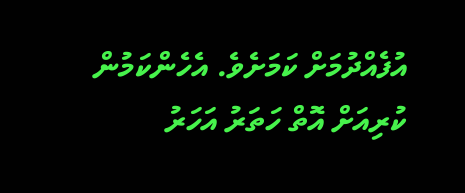އުފެއްދުމަށް ކަމަށެވެ. އެހެންކަމުން ކުރިއަށް އޮތް ހަތަރު އަހަރު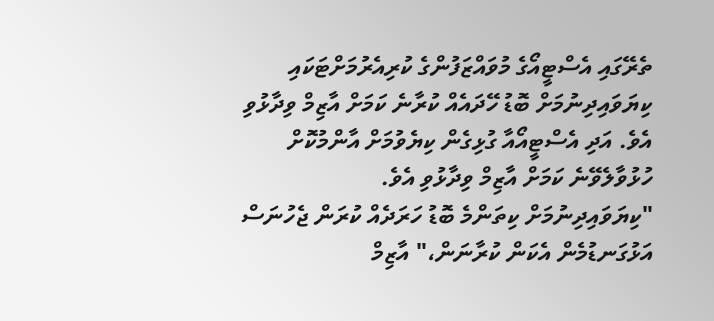ތެރޭގައި އެސްޓީއޯގެ މުވައްޒަފުންގެ ކުރިއެރުމަށްޓަކައި ކިޔަވައިދިނުމަށް ބޮޑު ހޭދައެއް ކުރާނެ ކަމަށް އާޒިމް ވިދާޅުވި އެވެ. އަދި އެސްޓީއޯއާ ގުޅިގެން ކިޔެވުމަށް އާންމުކޮށް ހުޅުވާލެވޭނެ ކަމަށް އާޒިމް ވިދާޅުވި އެވެ.
"ކިޔަވައިދިނުމަށް ކިތަންމެ ބޮޑު ހަރަދެއް ކުރަން ޖެހުނަސް އަޅުގަނޑުމެން އެކަން ކުރާނަން،" އާޒިމް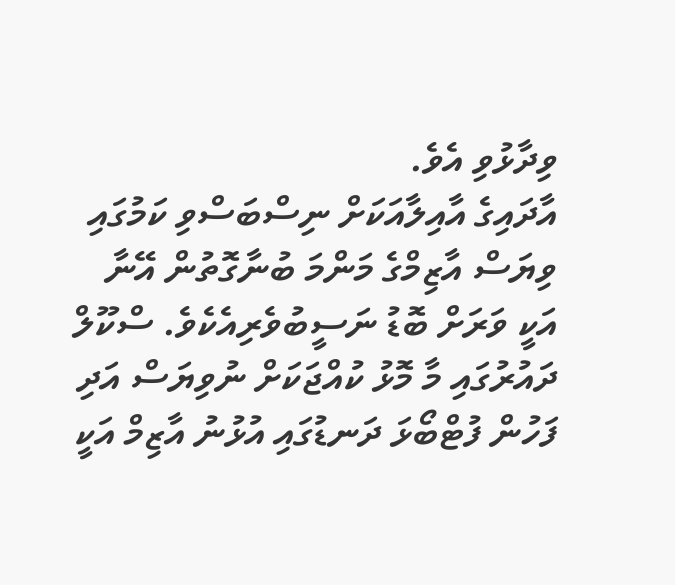ވިދާޅުވި އެވެ.
އާދައިގެ އާއިލާއަކަށް ނިސްބަސްވި ކަމުގައި ވިޔަސް އާޒިމްގެ މަންމަ ބުނާގޮތުން އޭނާ އަކީ ވަރަށް ބޮޑު ނަސީބުވެރިއެކެވެ. ސްކޫލް ދައުރުގައި މާ މޮޅު ކުއްޖަކަށް ނުވިޔަސް އަދި ފަހުން ފުޓްބޯޅަ ދަނޑުގައި އުޅުނު އާޒިމް އަކީ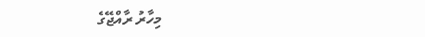މިހާރު ރާއްޖޭގެ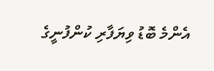އެންމެ ބޮޑު ވިޔަފާރި ކުންފުނީގެ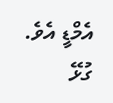އެމްޑީ އެވެ.
ގުޅޭ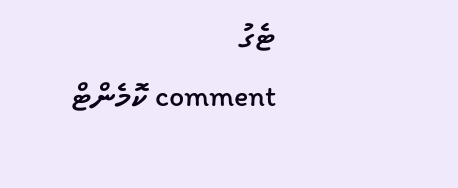ޓެގު
comment ކޮމެންޓް